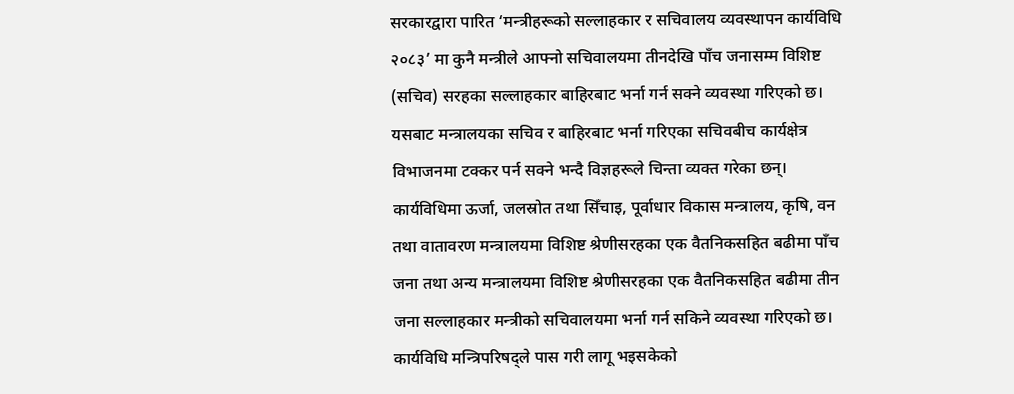सरकारद्वारा पारित ‘मन्त्रीहरूको सल्लाहकार र सचिवालय व्यवस्थापन कार्यविधि २०८३’ मा कुनै मन्त्रीले आफ्नो सचिवालयमा तीनदेखि पाँच जनासम्म विशिष्ट (सचिव) सरहका सल्लाहकार बाहिरबाट भर्ना गर्न सक्ने व्यवस्था गरिएको छ।
यसबाट मन्त्रालयका सचिव र बाहिरबाट भर्ना गरिएका सचिवबीच कार्यक्षेत्र विभाजनमा टक्कर पर्न सक्ने भन्दै विज्ञहरूले चिन्ता व्यक्त गरेका छन्।
कार्यविधिमा ऊर्जा, जलस्रोत तथा सिँचाइ, पूर्वाधार विकास मन्त्रालय, कृषि, वन तथा वातावरण मन्त्रालयमा विशिष्ट श्रेणीसरहका एक वैतनिकसहित बढीमा पाँच जना तथा अन्य मन्त्रालयमा विशिष्ट श्रेणीसरहका एक वैतनिकसहित बढीमा तीन जना सल्लाहकार मन्त्रीको सचिवालयमा भर्ना गर्न सकिने व्यवस्था गरिएको छ। कार्यविधि मन्त्रिपरिषद्ले पास गरी लागू भइसकेको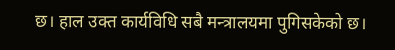छ। हाल उक्त कार्यविधि सबै मन्त्रालयमा पुगिसकेको छ।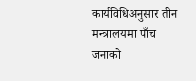कार्यविधिअनुसार तीन मन्त्रालयमा पाँच जनाको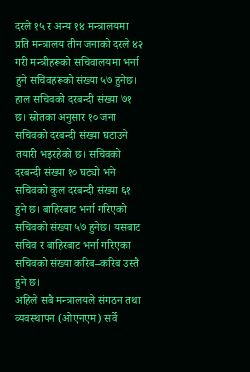दरले १५ र अन्य १४ मन्त्रालयमा प्रति मन्त्रालय तीन जनाको दरले ४२ गरी मन्त्रीहरूको सचिवालयमा भर्ना हुने सचिवहरूको संख्या ५७ हुनेछ।
हाल सचिवको दरबन्दी संख्या ७१ छ। स्रोतका अनुसार १० जना सचिवको दरबन्दी संख्या घटाउने तयारी भइरहेको छ। सचिवको दरबन्दी संख्या १० घट्यो भने सचिवको कुल दरबन्दी संख्या ६१ हुने छ। बाहिरबाट भर्ना गरिएको सचिवको संख्या ५७ हुनेछ। यसबाट सचिव र बाहिरबाट भर्ना गरिएका सचिवको संख्या करिब–करिब उस्तै हुने छ।
अहिले सबै मन्त्रालयले संगठन तथा व्यवस्थापन (ओएनएम) सर्वे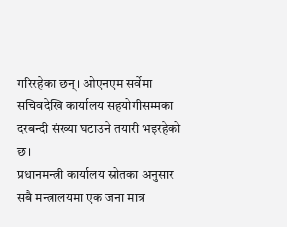गरिरहेका छन्। ओएनएम सर्वेमा सचिवदेखि कार्यालय सहयोगीसम्मका दरबन्दी संख्या घटाउने तयारी भइरहेको छ।
प्रधानमन्त्री कार्यालय स्रोतका अनुसार सबै मन्त्रालयमा एक जना मात्र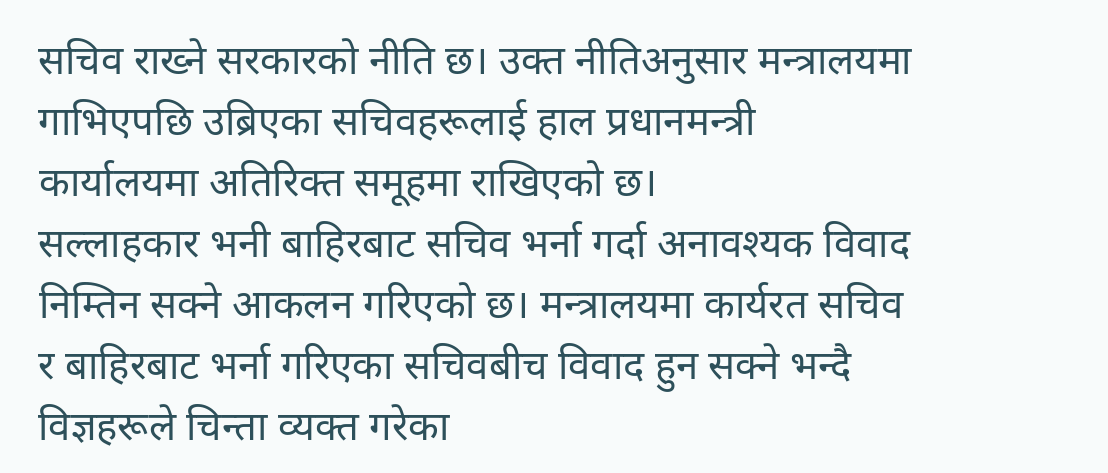सचिव राख्ने सरकारको नीति छ। उक्त नीतिअनुसार मन्त्रालयमा गाभिएपछि उब्रिएका सचिवहरूलाई हाल प्रधानमन्त्री कार्यालयमा अतिरिक्त समूहमा राखिएको छ।
सल्लाहकार भनी बाहिरबाट सचिव भर्ना गर्दा अनावश्यक विवाद निम्तिन सक्ने आकलन गरिएको छ। मन्त्रालयमा कार्यरत सचिव र बाहिरबाट भर्ना गरिएका सचिवबीच विवाद हुन सक्ने भन्दै विज्ञहरूले चिन्ता व्यक्त गरेका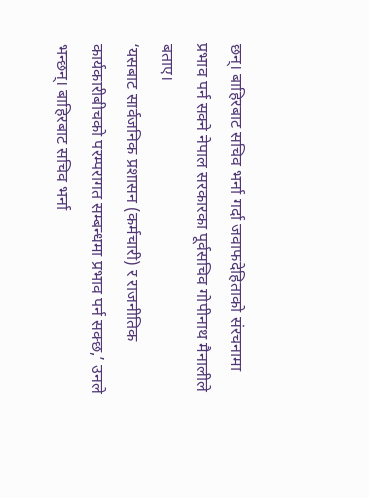छन्। बाहिरबाट सचिव भर्ना गर्दा जवाफदेहिताको संरचनामा प्रभाव पर्न सक्ने नेपाल सरकारका पूर्वसचिव गोपीनाथ मैनालीले बताए।
‘यसबाट सार्वजनिक प्रशासन (कर्मचारी) र राजनीतिक कार्यकारीबीचको परम्परागत सम्बन्धमा प्रभाव पर्न सक्छ,’ उनले भन्छन्। बाहिरबाट सचिव भर्ना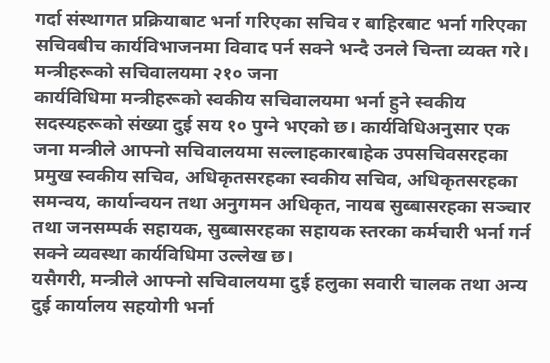गर्दा संस्थागत प्रक्रियाबाट भर्ना गरिएका सचिव र बाहिरबाट भर्ना गरिएका सचिवबीच कार्यविभाजनमा विवाद पर्न सक्ने भन्दै उनले चिन्ता व्यक्त गरे।
मन्त्रीहरूको सचिवालयमा २१० जना
कार्यविधिमा मन्त्रीहरूको स्वकीय सचिवालयमा भर्ना हुने स्वकीय सदस्यहरूको संख्या दुई सय १० पुग्ने भएको छ। कार्यविधिअनुसार एक जना मन्त्रीले आफ्नो सचिवालयमा सल्लाहकारबाहेक उपसचिवसरहका प्रमुख स्वकीय सचिव, अधिकृतसरहका स्वकीय सचिव, अधिकृतसरहका समन्वय, कार्यान्वयन तथा अनुगमन अधिकृत, नायब सुब्बासरहका सञ्चार तथा जनसम्पर्क सहायक, सुब्बासरहका सहायक स्तरका कर्मचारी भर्ना गर्न सक्ने व्यवस्था कार्यविधिमा उल्लेख छ।
यसैगरी, मन्त्रीले आफ्नो सचिवालयमा दुई हलुका सवारी चालक तथा अन्य दुई कार्यालय सहयोगी भर्ना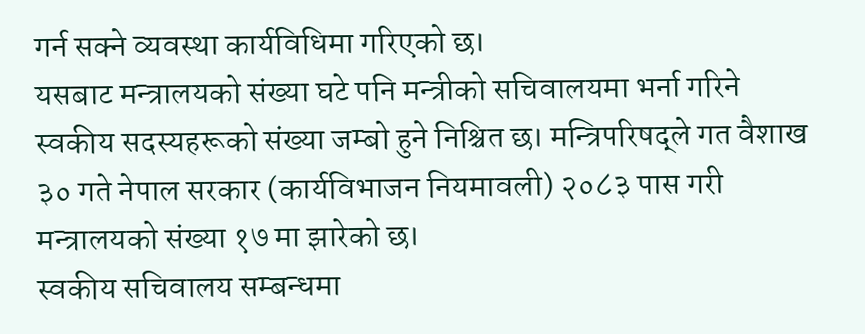गर्न सक्ने व्यवस्था कार्यविधिमा गरिएको छ।
यसबाट मन्त्रालयको संख्या घटे पनि मन्त्रीको सचिवालयमा भर्ना गरिने स्वकीय सदस्यहरूको संख्या जम्बो हुने निश्चित छ। मन्त्रिपरिषद्ले गत वैशाख ३० गते नेपाल सरकार (कार्यविभाजन नियमावली) २०८३ पास गरी मन्त्रालयको संख्या १७ मा झारेको छ।
स्वकीय सचिवालय सम्बन्धमा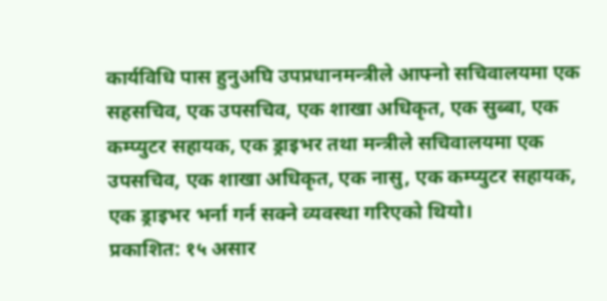कार्यविधि पास हुनुअघि उपप्रधानमन्त्रीले आफ्नो सचिवालयमा एक सहसचिव, एक उपसचिव, एक शाखा अधिकृत, एक सुब्बा, एक कम्प्युटर सहायक, एक ड्राइभर तथा मन्त्रीले सचिवालयमा एक उपसचिव, एक शाखा अधिकृत, एक नासु, एक कम्प्युटर सहायक, एक ड्राइभर भर्ना गर्न सक्ने व्यवस्था गरिएको थियो।
प्रकाशित: १५ असार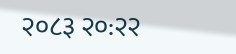२०८३ २०:२२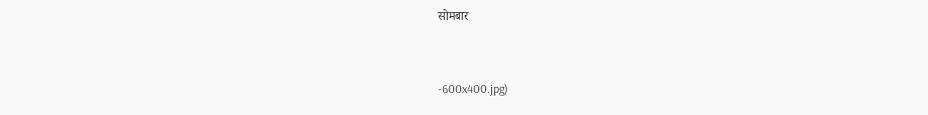सोमबार


-600x400.jpg)